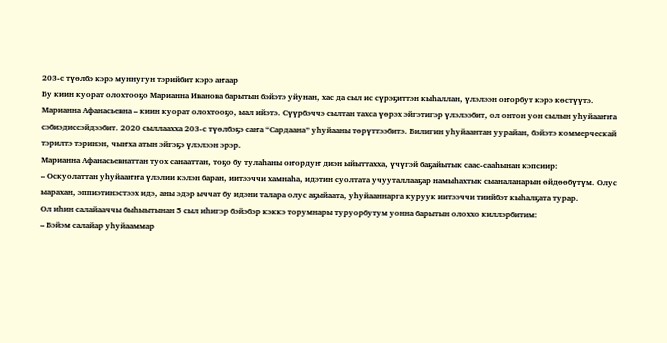203-с түөлбэ кэрэ муннугун тэрийбит кэрэ аҥаар
Бу киин куорат олохтооҕо Марианна Иванова барытын бэйэтэ уйунан, хас да сыл ис сүрэҕиттэн кыһаллан, үлэлээн оҥорбут кэрэ көстүүтэ.
Марианна Афанасьевна – киин куорат олохтооҕо, ыал ийэтэ. Сүүрбэччэ сылтан тахса үөрэх эйгэтигэр үлэлээбит, ол онтон уон сылын уһуйааҥҥа сэбиэдиссэйдээбит. 2020 сыллаахха 203-с түөлбэҕэ саҥа “Сардаана” уһуйааны төрүттээбитэ. Билигин уһуйаантан уурайан, бэйэтэ коммерческай тэрилтэ тэринэн, чыҥха атын эйгэҕэ үлэлээн эрэр.
Марианна Афанасьевнаттан туох санааттан, тоҕо бу тулаһаны оҥордуҥ диэн ыйыттахха, үчүгэй баҕайытык саас-сааһынан кэпсиир:
– Оскуолаттан уһуйааҥҥа үлэлии кэлэн баран, иитээччи хамнаһа, идэтин суолтата учууталлааҕар намыһахтык сыаналанарын өйдөөбүтүм. Олус ыарахан, эппиэтинэстээх идэ, аны эдэр ыччат бу идэни талара олус аҕыйаата, уһуйааннарга куруук иитээччи тиийбэт кыһалҕата турар.
Ол иһин салайааччы быһыытынан 5 сыл иһигэр бэйэбэр кэккэ торумнары туруорбутум уонна барытын олоххо киллэрбитим:
– Бэйэм салайар уһуйааммар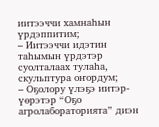иитээччи хамнаһын үрдэппитим;
– Иитээччи идэтин таһымын үрдэтэр суолталаах тулаһа, скульптура оҥордум;
– Оҕолору үлэҕэ иитэр-үөрэтэр “Оҕо агролабораторията” диэн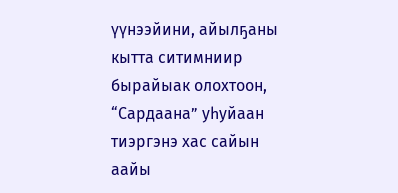үүнээйини, айылҕаны кытта ситимниир бырайыак олохтоон, “Сардаана” уһуйаан тиэргэнэ хас сайын аайы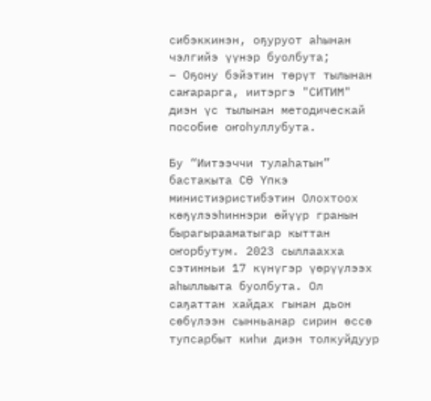сибэккинэн, оҕуруот аһынан чэлгийэ үүнэр буолбута;
– Оҕону бэйэтин төрүт тылынан саҥарарга, иитэргэ "СИТИМ" диэн үс тылынан методическай пособие оҥоһуллубута.

Бу “Иитээччи тулаһатын” бастакыта СӨ Үпкэ министиэристибэтин Олохтоох көҕүлээһиннэри өйүүр гранын бырагырааматыгар кыттан оҥорбутум. 2023 сыллаахха сэтинньи 17 күнүгэр үөрүүлээх аһыллыыта буолбута. Ол саҕаттан хайдах гынан дьон сөбүлээн сынньанар сирин өссө тупсарбыт киһи диэн толкуйдуур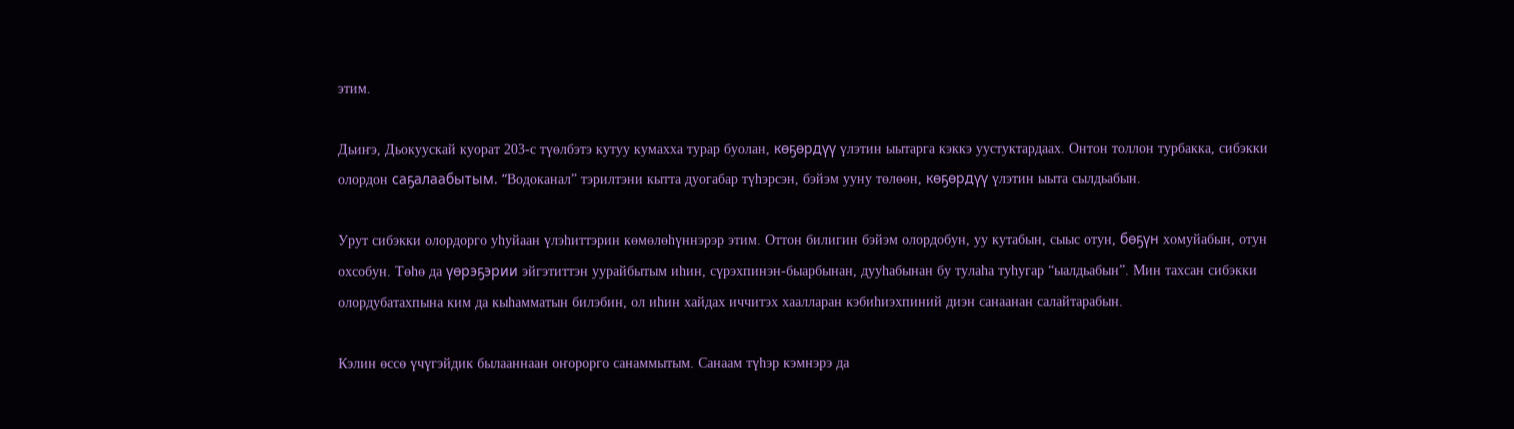этим.

Дьиҥэ, Дьокуускай куорат 203-с түөлбэтэ кутуу кумахха турар буолан, көҕөрдүү үлэтин ыытарга кэккэ уустуктардаах. Онтон толлон турбакка, сибэкки олордон саҕалаабытым. “Водоканал” тэрилтэни кытта дуогабар түһэрсэн, бэйэм ууну төлөөн, көҕөрдүү үлэтин ыыта сылдьабын.

Урут сибэкки олордорго уһуйаан үлэһиттэрин көмөлөһүннэрэр этим. Оттон билигин бэйэм олордобун, уу кутабын, сыыс отун, бөҕүн хомуйабын, отун охсобун. Төһө да үөрэҕэрии эйгэтиттэн уурайбытым иһин, сүрэхпинэн-быарбынан, дууһабынан бу тулаһа туһугар “ыалдьабын”. Мин тахсан сибэкки олордубатахпына ким да кыһамматын билэбин, ол иһин хайдах иччитэх хаалларан кэбиһиэхпиний диэн санаанан салайтарабын.

Кэлин өссө үчүгэйдик былааннаан оҥорорго санаммытым. Санаам түһэр кэмнэрэ да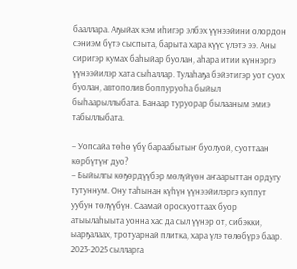бааллара. Аҕыйах кэм иһигэр элбэх үүнээйини олордон сэниэм бүтэ сыспыта, барыта хара күүс үлэтэ ээ. Аны сиригэр кумах баһыйар буолан, аһара итии күннэргэ үүнээйилэр хата сыһаллар. Тулаһаҕа бэйэтигэр уот суох буолан, автополив боппуруоһа быйыл быһаарыллыбата. Банаар туруорар былааным эмиэ табыллыбата.

– Уопсайа төһө үбү бараабытыҥ буолуой, суоттаан көрбүтүҥ дуо?
– Быйылгы көҕөрдүүбэр мөлүйүөн аҥаарыттан ордугу тутуннум. Ону таһынан күһүн үүнээйилэргэ куппут уубун төлүүбүн. Саамай ороскуоттаах буор атыылаһыыта уонна хас да сыл үүнэр от, сибэкки, ыарҕалаах, тротуарнай плитка, хара үлэ төлөбүрэ баар.
2023-2025 сылларга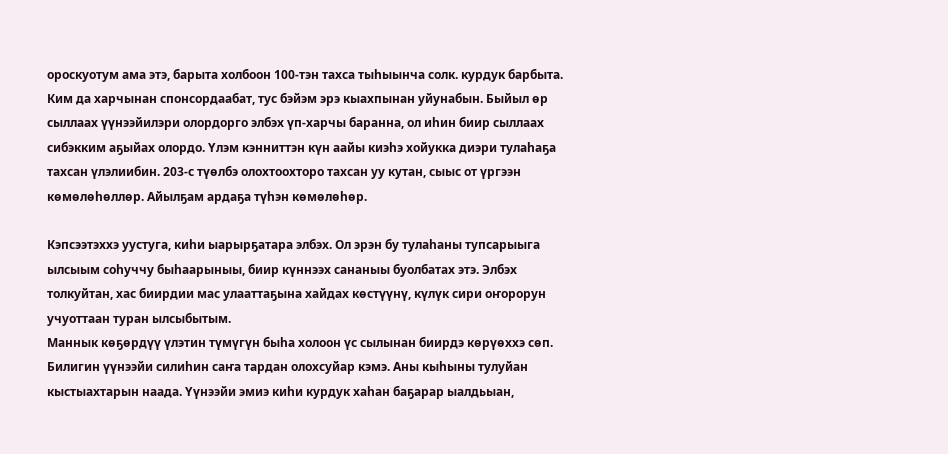ороскуотум ама этэ, барыта холбоон 100-тэн тахса тыһыынча солк. курдук барбыта. Ким да харчынан спонсордаабат, тус бэйэм эрэ кыахпынан уйунабын. Быйыл өр сыллаах үүнээйилэри олордорго элбэх үп-харчы баранна, ол иһин биир сыллаах сибэкким аҕыйах олордо. Үлэм кэнниттэн күн аайы киэһэ хойукка диэри тулаһаҕа тахсан үлэлиибин. 203-с түөлбэ олохтоохторо тахсан уу кутан, сыыс от үргээн көмөлөһөллөр. Айылҕам ардаҕа түһэн көмөлөһөр.

Кэпсээтэххэ уустуга, киһи ыарырҕатара элбэх. Ол эрэн бу тулаһаны тупсарыыга ылсыым соһуччу быһаарыныы, биир күннээх сананыы буолбатах этэ. Элбэх толкуйтан, хас биирдии мас улааттаҕына хайдах көстүүнү, күлүк сири оҥорорун учуоттаан туран ылсыбытым.
Маннык көҕөрдүү үлэтин түмүгүн быһа холоон үс сылынан биирдэ көрүөххэ сөп. Билигин үүнээйи силиһин саҥа тардан олохсуйар кэмэ. Аны кыһыны тулуйан кыстыахтарын наада. Үүнээйи эмиэ киһи курдук хаһан баҕарар ыалдьыан,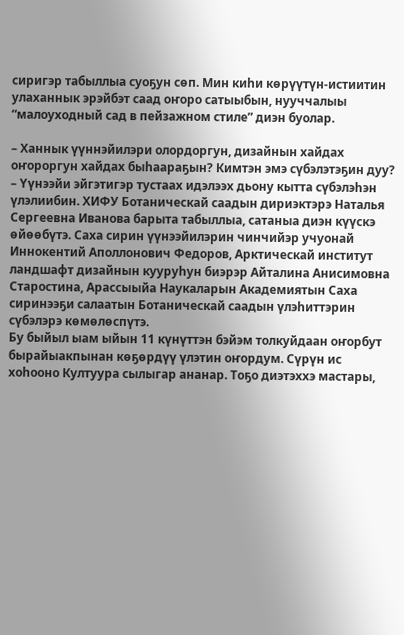сиригэр табыллыа суоҕун сөп. Мин киһи көрүүтүн-истиитин улаханнык эрэйбэт саад оҥоро сатыыбын, нууччалыы “малоуходный сад в пейзажном стиле” диэн буолар.

– Ханнык үүннэйилэри олордоргун, дизайнын хайдах оҥороргун хайдах быһаараҕын? Кимтэн эмэ сүбэлэтэҕин дуу?
– Үүнээйи эйгэтигэр тустаах идэлээх дьону кытта сүбэлэһэн үлэлиибин. ХИФУ Ботаническай саадын дириэктэрэ Наталья Сергеевна Иванова барыта табыллыа, сатаныа диэн күүскэ өйөөбүтэ. Саха сирин үүнээйилэрин чинчийэр учуонай Иннокентий Аполлонович Федоров, Арктическай институт ландшафт дизайнын кууруһун биэрэр Айталина Анисимовна Старостина, Арассыыйа Наукаларын Академиятын Саха сиринээҕи салаатын Ботаническай саадын үлэһиттэрин сүбэлэрэ көмөлөспүтэ.
Бу быйыл ыам ыйын 11 күнүттэн бэйэм толкуйдаан оҥорбут бырайыакпынан көҕөрдүү үлэтин оҥордум. Сүрүн ис хоһооно Култуура сылыгар ананар. Тоҕо диэтэххэ мастары,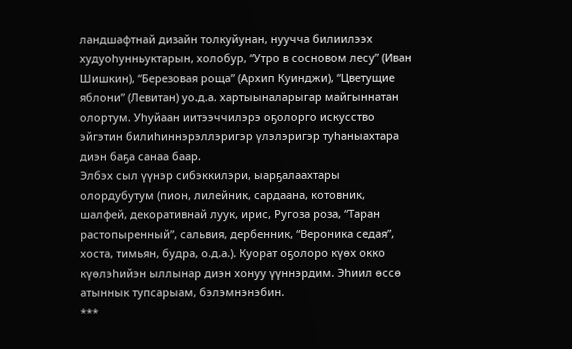ландшафтнай дизайн толкуйунан, нуучча билиилээх худуоһунньуктарын, холобур, “Утро в сосновом лесу” (Иван Шишкин), “Березовая роща” (Архип Куинджи), “Цветущие яблони” (Левитан) уо.д.а. хартыыналарыгар майгыннатан олортум. Уһуйаан иитээччилэрэ оҕолорго искусство эйгэтин билиһиннэрэллэригэр үлэлэригэр туһаныахтара диэн баҕа санаа баар.
Элбэх сыл үүнэр сибэккилэри, ыарҕалаахтары олордубутум (пион, лилейник, сардаана, котовник, шалфей, декоративнай луук, ирис, Ругоза роза, “Таран растопыренный”, сальвия, дербенник, “Вероника седая”, хоста, тимьян, будра, о.д.а.). Куорат оҕолоро күөх окко күөлэһийэн ыллынар диэн хонуу үүннэрдим. Эһиил өссө атыннык тупсарыам, бэлэмнэнэбин.
***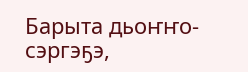Барыта дьоҥҥо-сэргэҕэ,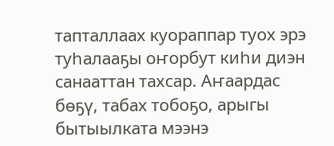тапталлаах куораппар туох эрэ туһалааҕы оҥорбут киһи диэн санааттан тахсар. Аҥаардас бөҕү, табах тобоҕо, арыгы бытыылката мээнэ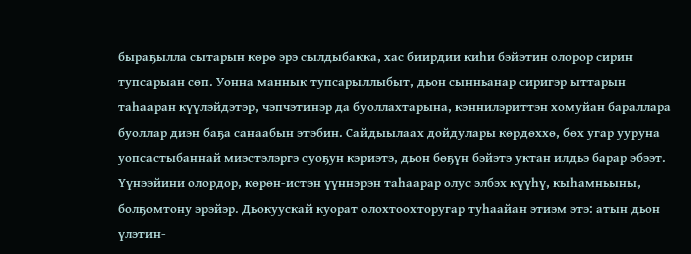быраҕылла сытарын көрө эрэ сылдыбакка, хас биирдии киһи бэйэтин олорор сирин тупсарыан сөп. Уонна маннык тупсарыллыбыт, дьон сынньанар сиригэр ыттарын таһааран күүлэйдэтэр, чэпчэтинэр да буоллахтарына, кэннилэриттэн хомуйан бараллара буоллар диэн баҕа санаабын этэбин. Сайдыылаах дойдулары көрдөххө, бөх угар ууруна уопсастыбаннай миэстэлэргэ суоҕун кэриэтэ, дьон бөҕүн бэйэтэ уктан илдьэ барар эбээт.
Үүнээйини олордор, көрөн-истэн үүннэрэн таһаарар олус элбэх күүһү, кыһамньыны, болҕомтону эрэйэр. Дьокуускай куорат олохтоохторугар туһаайан этиэм этэ: атын дьон үлэтин-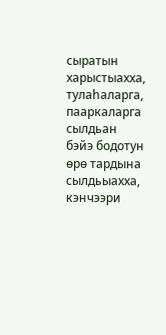сыратын харыстыахха, тулаһаларга, пааркаларга сылдьан бэйэ бодотун өрө тардына сылдьыахха, кэнчээри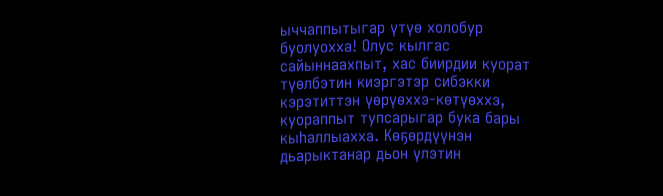ыччаппытыгар үтүө холобур буолуохха! Олус кылгас сайыннаахпыт, хас биирдии куорат түөлбэтин киэргэтэр сибэкки кэрэтиттэн үөрүөххэ-көтүөххэ, куораппыт тупсарыгар бука бары кыһаллыахха. Көҕөрдүүнэн дьарыктанар дьон үлэтин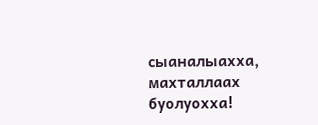сыаналыахха, махталлаах буолуохха!